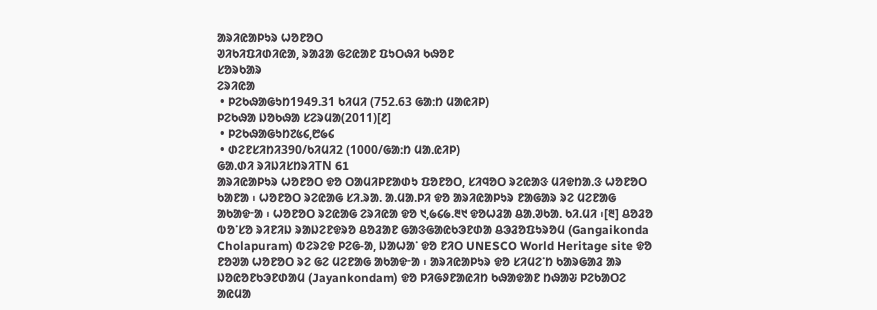ᱟᱨᱤᱭᱟᱞᱩᱨ ᱦᱚᱱᱚᱛ
ᱣᱤᱠᱤᱯᱤᱰᱤᱭᱟ, ᱨᱟᱲᱟ ᱜᱮᱭᱟᱱ ᱯᱩᱛᱷᱤ ᱠᱷᱚᱱ
ᱥᱚᱨᱠᱟᱨ
ᱮᱨᱤᱭᱟ
 • ᱞᱮᱠᱷᱟᱜᱩᱴ1949.31 ᱠᱤᱢᱤ (752.63 ᱜᱟᱺᱴ ᱢᱟᱭᱤᱞ)
ᱞᱮᱠᱷᱟ ᱡᱚᱠᱷᱟ ᱥᱮᱨᱢᱟ(2011)[᱒]
 • ᱞᱮᱠᱷᱟᱜᱩᱴ᱗᱕᱔,᱘᱙᱔
 • ᱰᱮᱱᱥᱤᱴᱤ390/ᱠᱤᱢᱤ2 (1000/ᱜᱟᱺᱴ ᱢᱟᱹᱭᱤᱞ)
ᱜᱟᱹᱰᱤ ᱨᱤᱡᱤᱥᱴᱨᱤTN 61
ᱟᱨᱤᱭᱟᱞᱩᱨ ᱦᱚᱱᱚᱛ ᱫᱚ ᱛᱟᱢᱤᱞᱱᱟᱰᱩ ᱯᱚᱱᱚᱛ, ᱥᱤᱧᱚᱛ ᱨᱮᱭᱟᱝ ᱢᱤᱫᱴᱟᱹᱝ ᱦᱚᱱᱚᱛ ᱠᱟᱱᱟ ᱾ ᱦᱚᱱᱚᱛ ᱨᱮᱭᱟᱜ ᱥᱤ.ᱨᱟ. ᱟ.ᱢᱟ.ᱞᱤ ᱫᱚ ᱟᱨᱤᱭᱟᱞᱩᱨ ᱱᱟᱜᱟᱨ ᱨᱮ ᱢᱮᱱᱟᱜ ᱟᱠᱟᱫᱼᱟ ᱾ ᱦᱚᱱᱚᱛ ᱨᱮᱭᱟᱜ ᱮᱨᱤᱭᱟ ᱫᱚ ᱑,᱙᱔᱙.᱓᱑ ᱫᱚᱦᱲᱟ ᱪᱟᱹᱣᱠᱟᱹ ᱠᱤ.ᱢᱤ ᱾[᱓] ᱪᱚᱲᱚ ᱵᱚᱸᱥᱚ ᱨᱤᱱᱤᱡ ᱨᱟᱡᱮᱱᱫᱨᱚ ᱪᱚᱲᱟᱱ ᱜᱟᱝᱜᱟᱭᱠᱳᱱᱰᱟ ᱪᱳᱲᱚᱯᱩᱨᱚᱢ (Gangaikonda Cholapuram) ᱵᱮᱨᱮᱫ ᱞᱮᱜ-ᱟ, ᱡᱟᱦᱟᱸ ᱫᱚ ᱱᱤᱛ UNESCO World Heritage site ᱫᱚ ᱱᱚᱣᱟ ᱦᱚᱱᱚᱛ ᱨᱮ ᱜᱮ ᱢᱮᱱᱟᱜ ᱟᱠᱟᱫᱼᱟ ᱾ ᱟᱨᱤᱭᱟᱞᱩᱨ ᱫᱚ ᱥᱤᱢᱮᱸᱴ ᱠᱟᱨᱜᱟᱲ ᱟᱨ ᱡᱚᱭᱚᱱᱠᱳᱱᱰᱟᱢ (Jayankondam) ᱫᱚ ᱞᱤᱜᱽᱱᱟᱭᱤᱴ ᱠᱷᱟᱫᱟᱱ ᱴᱷᱟᱶ ᱞᱮᱠᱟᱛᱮ ᱟᱭᱢᱟ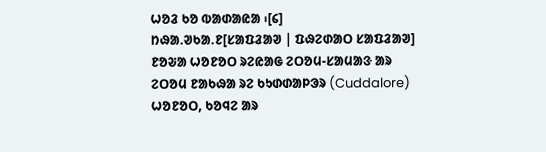ᱦᱚᱲ ᱠᱚ ᱵᱟᱰᱟᱭᱟ ᱾[᱔]
ᱴᱷᱟ.ᱣᱠᱟ.ᱱ[ᱥᱟᱯᱲᱟᱣ | ᱯᱷᱮᱰᱟᱛ ᱥᱟᱯᱲᱟᱣ]
ᱱᱚᱶᱟ ᱦᱚᱱᱚᱛ ᱨᱮᱭᱟᱜ ᱮᱛᱚᱢ-ᱥᱟᱢᱟᱝ ᱟᱨ ᱮᱛᱚᱢ ᱱᱟᱠᱷᱟ ᱨᱮ ᱠᱩᱰᱰᱟᱞᱳᱨ (Cuddalore) ᱦᱚᱱᱚᱛ, ᱠᱚᱧᱮ ᱟᱨ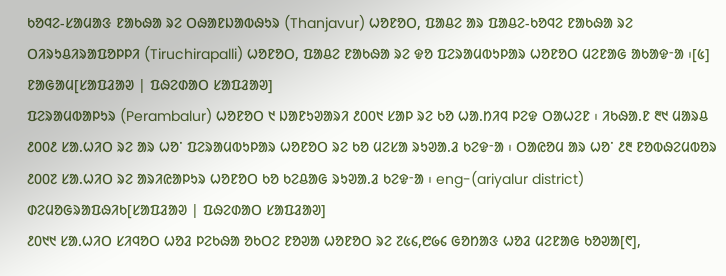ᱠᱚᱧᱮ-ᱥᱟᱢᱟᱝ ᱱᱟᱠᱷᱟ ᱨᱮ ᱛᱷᱟᱱᱡᱟᱵᱷᱩᱨ (Thanjavur) ᱦᱚᱱᱚᱛ, ᱯᱟᱪᱮ ᱟᱨ ᱯᱟᱪᱮ-ᱠᱚᱧᱮ ᱱᱟᱠᱷᱟ ᱨᱮ ᱛᱤᱨᱩᱪᱤᱨᱟᱯᱚᱞᱞᱤ (Tiruchirapalli) ᱦᱚᱱᱚᱛ, ᱯᱟᱪᱮ ᱱᱟᱠᱷᱟ ᱨᱮ ᱫᱚ ᱯᱮᱨᱟᱢᱵᱩᱞᱟᱨ ᱦᱚᱱᱚᱛ ᱢᱮᱱᱟᱜ ᱟᱠᱟᱫᱼᱟ ᱾[᱕]
ᱱᱟᱜᱟᱢ[ᱥᱟᱯᱲᱟᱣ | ᱯᱷᱮᱰᱟᱛ ᱥᱟᱯᱲᱟᱣ]
ᱯᱮᱨᱟᱢᱵᱟᱞᱩᱨ (Perambalur) ᱦᱚᱱᱚᱛ ᱑ ᱡᱟᱱᱩᱣᱟᱨᱤ ᱒᱐0᱑ ᱥᱟᱞ ᱨᱮ ᱠᱚ ᱦᱟ.ᱴᱤᱧ ᱞᱮᱫ ᱛᱟᱦᱮᱱ ᱾ ᱤᱠᱷᱟ.ᱱ ᱓᱑ ᱢᱟᱨᱪ ᱒᱐᱐᱒ ᱥᱟ.ᱦᱤᱛ ᱨᱮ ᱟᱨ ᱦᱚᱸ ᱯᱮᱨᱟᱢᱵᱩᱞᱟᱨ ᱦᱚᱱᱚᱛ ᱨᱮ ᱠᱚ ᱢᱮᱥᱟ ᱨᱩᱣᱟ.ᱲ ᱠᱮᱫᱼᱟ ᱾ ᱛᱟᱭᱚᱢ ᱟᱨ ᱦᱚᱸ ᱒᱓ ᱱᱚᱵᱷᱮᱢᱵᱚᱨ ᱒᱐᱐᱗ ᱥᱟ.ᱦᱤᱛ ᱨᱮ ᱟᱨᱤᱭᱟᱞᱩᱨ ᱦᱚᱱᱚᱛ ᱠᱚ ᱠᱮᱪᱟᱜ ᱨᱩᱣᱟ.ᱲ ᱠᱮᱫᱼᱟ ᱾ eng-(ariyalur district)
ᱰᱮᱢᱚᱜᱨᱟᱯᱷᱤᱠ[ᱥᱟᱯᱲᱟᱣ | ᱯᱷᱮᱰᱟᱛ ᱥᱟᱯᱲᱟᱣ]
᱒᱐᱑᱑ ᱥᱟᱹᱦᱤᱛ ᱥᱤᱧᱚᱛ ᱦᱚᱲ ᱞᱮᱠᱷᱟ ᱚᱠᱛᱮ ᱱᱚᱣᱟ ᱦᱚᱱᱚᱛ ᱨᱮ ᱗᱕᱔,᱘᱙᱔ ᱜᱚᱴᱟᱝ ᱦᱚᱲ ᱢᱮᱱᱟᱜ ᱠᱚᱣᱟ[᱖],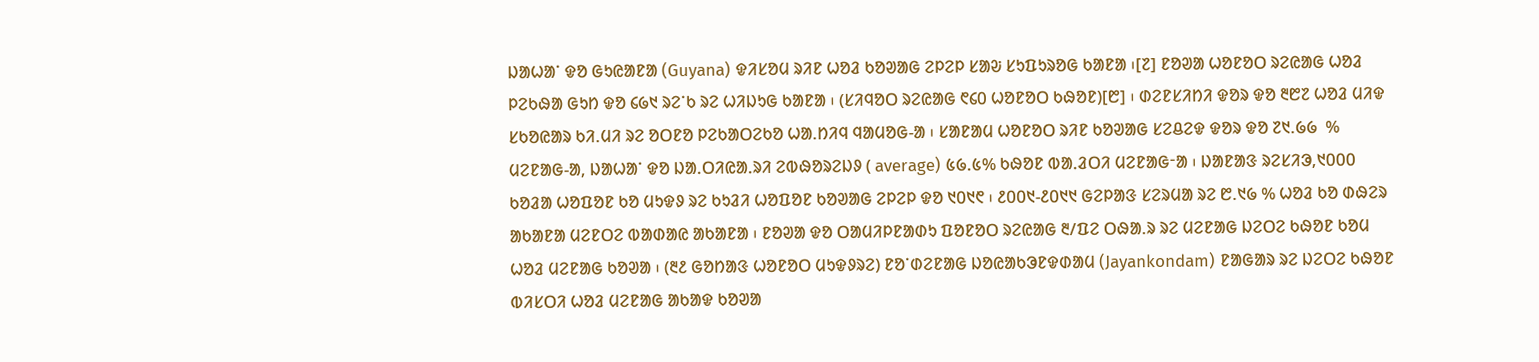ᱡᱟᱦᱟᱸ ᱫᱚ ᱜᱩᱭᱟᱱᱟ (Guyana) ᱫᱤᱥᱚᱢ ᱨᱤᱱ ᱦᱚᱲ ᱠᱚᱣᱟᱜ ᱮᱞᱮᱞ ᱥᱟᱶ ᱥᱩᱯᱩᱨᱚᱜ ᱠᱟᱱᱟ ᱾[᱗] ᱱᱚᱣᱟ ᱦᱚᱱᱚᱛ ᱨᱮᱭᱟᱜ ᱦᱚᱲ ᱞᱮᱠᱷᱟ ᱜᱩᱴ ᱫᱚ ᱔᱙᱑ ᱨᱮᱸᱠ ᱨᱮ ᱦᱤᱡᱩᱜ ᱠᱟᱱᱟ ᱾ (ᱥᱤᱧᱚᱛ ᱨᱮᱭᱟᱜ ᱖᱔᱐ ᱦᱚᱱᱚᱛ ᱠᱷᱚᱱ)[᱘] ᱾ ᱰᱮᱱᱥᱤᱴᱤ ᱫᱚᱨ ᱫᱚ ᱓᱘᱗ ᱦᱚᱲ ᱢᱤᱫ ᱥᱠᱚᱭᱟᱨ ᱠᱤ.ᱢᱤ ᱨᱮ ᱚᱛᱱᱚ ᱞᱮᱠᱟᱛᱮᱠᱚ ᱦᱟ.ᱴᱤᱧ ᱧᱟᱢᱚᱜ-ᱟ ᱾ ᱥᱟᱱᱟᱢ ᱦᱚᱱᱚᱛ ᱨᱤᱱ ᱠᱚᱣᱟᱜ ᱥᱮᱪᱮᱫ ᱫᱚᱨ ᱫᱚ ᱗᱑.᱙᱙  % ᱢᱮᱱᱟᱜ-ᱟ, ᱡᱟᱦᱟᱸ ᱫᱚ ᱡᱟᱹᱛᱤᱭᱟᱹᱨᱤ ᱮᱵᱷᱚᱨᱮᱡᱽ ( average) ᱕᱙ᱹ᱕% ᱠᱷᱚᱱ ᱵᱟᱹᱲᱛᱤ ᱢᱮᱱᱟᱜᱼᱟ ᱾ ᱡᱟᱱᱟᱝ ᱨᱮᱥᱤᱳ,᱑᱐᱐᱐ ᱠᱚᱲᱟ ᱦᱚᱯᱚᱱ ᱠᱚ ᱢᱩᱫᱽ ᱨᱮ ᱠᱩᱲᱤ ᱦᱚᱯᱚᱱ ᱠᱚᱣᱟᱜ ᱮᱞᱮᱞ ᱫᱚ ᱑᱐᱑᱖ ᱾ ᱒᱐᱐᱑-᱒᱐᱑᱑ ᱜᱮᱞᱟᱝ ᱥᱮᱨᱢᱟ ᱨᱮ ᱘.᱑᱙ % ᱦᱚᱲ ᱠᱚ ᱰᱷᱮᱨ ᱟᱠᱟᱱᱟ ᱢᱮᱱᱛᱮ ᱵᱟᱰᱟᱭ ᱟᱠᱟᱱᱟ ᱾ ᱱᱚᱣᱟ ᱫᱚ ᱛᱟᱢᱤᱞᱱᱟᱰᱩ ᱯᱚᱱᱚᱛ ᱨᱮᱭᱟᱜ ᱓/ᱯᱮ ᱛᱷᱟ.ᱨ ᱨᱮ ᱢᱮᱱᱟᱜ ᱡᱮᱛᱮ ᱠᱷᱚᱱ ᱠᱚᱢ ᱦᱚᱲ ᱢᱮᱱᱟᱜ ᱠᱚᱣᱟ ᱾ (᱓᱒ ᱜᱚᱴᱟᱝ ᱦᱚᱱᱚᱛ ᱢᱩᱫᱽᱨᱮ) ᱱᱚᱸᱰᱮᱱᱟᱜ ᱡᱚᱭᱟᱠᱳᱱᱫᱰᱟᱢ (Jayankondam) ᱱᱟᱜᱟᱨ ᱨᱮ ᱡᱮᱛᱮ ᱠᱷᱚᱱ ᱵᱤᱥᱛᱤ ᱦᱚᱲ ᱢᱮᱱᱟᱜ ᱟᱠᱟᱫ ᱠᱚᱣᱟ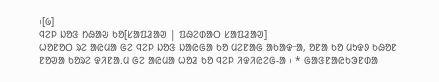᱾[᱙]
ᱧᱮᱞ ᱡᱚᱝ ᱴᱷᱟᱶ ᱠᱚ[ᱥᱟᱯᱲᱟᱣ | ᱯᱷᱮᱰᱟᱛ ᱥᱟᱯᱲᱟᱣ]
ᱦᱚᱱᱚᱛ ᱨᱮ ᱟᱭᱢᱟ ᱜᱮ ᱧᱮᱞ ᱡᱚᱝ ᱡᱟᱭᱜᱟ ᱠᱚ ᱢᱮᱱᱟᱜ ᱟᱠᱟᱫᱼᱟ, ᱚᱱᱟ ᱠᱚ ᱢᱩᱫᱽ ᱠᱷᱚᱱ ᱱᱚᱣᱟ ᱠᱚᱨᱮ ᱫᱤᱱᱟ.ᱢ ᱜᱮ ᱟᱭᱢᱟ ᱦᱚᱲ ᱠᱚ ᱧᱮᱞ ᱤᱫᱤᱭᱮᱜ-ᱟ ᱾ * ᱜᱟᱝᱱᱟᱭᱠᱳᱱᱰᱟ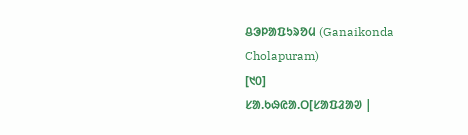ᱪᱳᱞᱟᱯᱩᱨᱚᱢ (Ganaikonda Cholapuram)
[᱑᱐]
ᱥᱟ.ᱠᱷᱭᱟ.ᱛ[ᱥᱟᱯᱲᱟᱣ |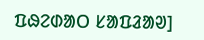ᱯᱷᱮᱰᱟᱛ ᱥᱟᱯᱲᱟᱣ]